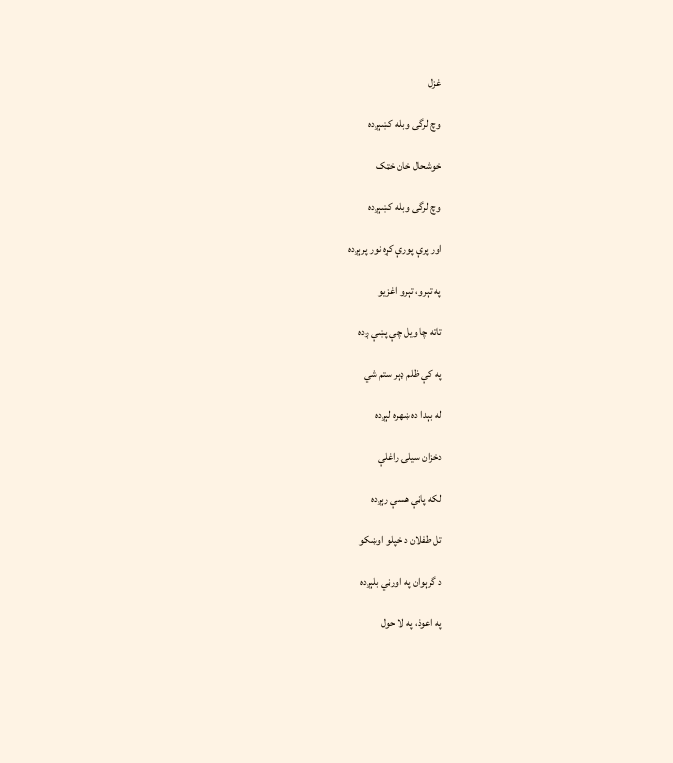غزل

وچ لرگی وبله کښېږده

خوشحال خان خټک

وچ لرگی وبله کښېږده

اور پرې پورې کړه نور پرېږده

په تېرو، تېرو اغزيو

تاته چا ويل چې پښې ږده

په کې ظلم ډېر ستم شي

له بېدا ده ښهره لېږده

دخزان سيلۍ راغلې

لکه پاڼې هسې رېږده

تل طفلان د خپلو اوښکو

د گرېوان په اورڼي بلېږده

په اعوذ، په لا حول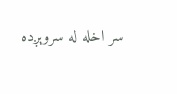سر اخله له سروېږده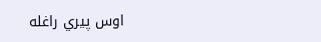اوس پيري راغله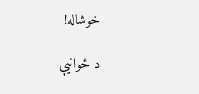خوشاله!

د ځوانيې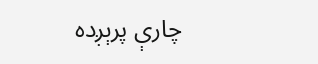چارې پرېږده